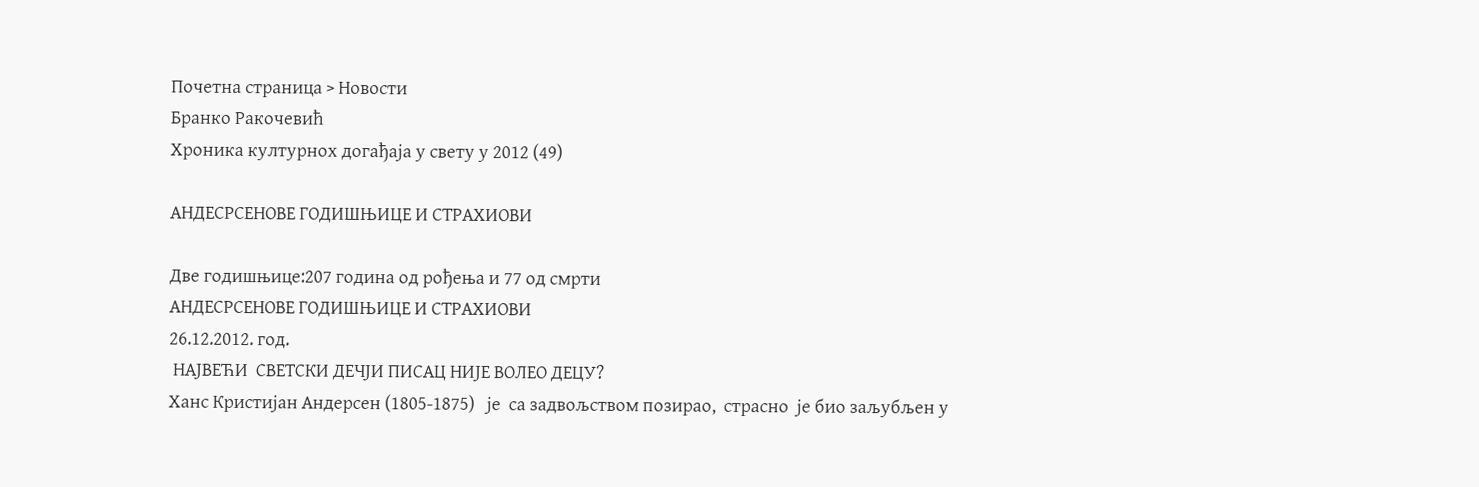Почетна страница > Новости
Бранко Ракочевић
Хроника културнох догађаја у свету у 2012 (49)

АНДЕСРСЕНОВЕ ГОДИШЊИЦЕ И СТРАХИОВИ

Две годишњице:207 година од рођења и 77 од смрти
АНДЕСРСЕНОВЕ ГОДИШЊИЦЕ И СТРАХИОВИ
26.12.2012. год.
 НАЈВЕЋИ  СВЕТСКИ ДЕЧЈИ ПИСАЦ НИЈЕ ВОЛЕО ДЕЦУ?
Ханс Кристијан Андерсен (1805-1875)   је  са задвољством позирао,  страсно  је био заљубљен у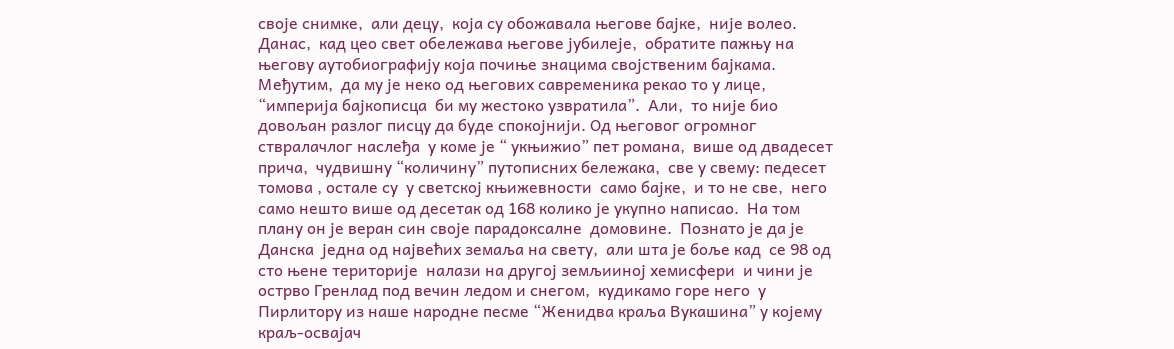своје снимке,  али децу,  која су обожавала његове бајке,  није волео. Данас,  кад цео свет обележава његове јубилеје,  обратите пажњу на његову аутобиографију која почиње знацима својственим бајкама. Међутим,  да му је неко од његових савременика рекао то у лице,   “империја бајкописца  би му жестоко узвратила”.  Али,  то није био довољан разлог писцу да буде спокојнији. Од његовог огромног ствралачлог наслеђа  у коме је “ укњижио” пет романа,  више од двадесет  прича,  чудвишну “количину” путописних бележака,  све у свему: педесет томова , остале су  у светској књижевности  само бајке,  и то не све,  него само нешто више од десетак од 168 колико је укупно написао.  На том плану он је веран син своје парадоксалне  домовине.  Познато је да је Данска  једна од највећих земаља на свету,  али шта је боље кад  се 98 од сто њене територије  налази на другој земљииној хемисфери  и чини је острво Гренлад под вечин ледом и снегом,  кудикамо горе него  у Пирлитору из наше народне песме “Женидва краља Вукашина” у којему  краљ-освајач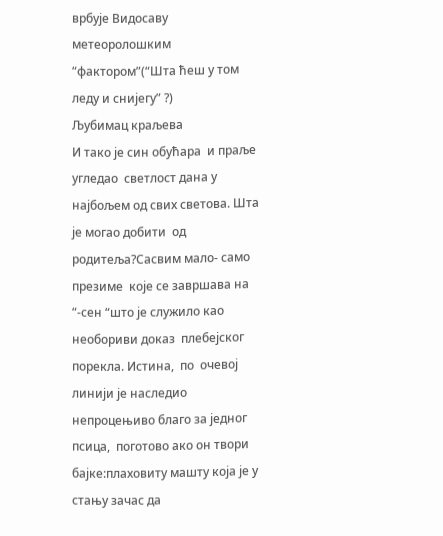врбује Видосаву метеоролошким “фактором”(“Шта ћеш у том леду и снијегу” ?)
Љубимац краљева
И тако је син обућара  и праље угледао  светлост дана у најбољем од свих светова. Шта је могао добити  од родитеља?Сасвим мало- само презиме  које се завршава на “-сен “што је служило као  необориви доказ  плебејског порекла. Истина,  по  очевој линији је наследио  непроцењиво благо за једног псица,  поготово ако он твори бајке:плаховиту машту која је у стању зачас да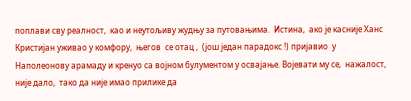поплави сву реалност,  као и неутољиву жудњу за путовањима.  Истина,  ако је касније Ханс  Кристијан уживао у комфору,  његов  се отац ,  (још један парадокс !) пријавио  у Наполеонову арамаду и кренуо са војном булументом у освајање. Војевати му се,  нажалост,  није дало,  тако да није имао прилике да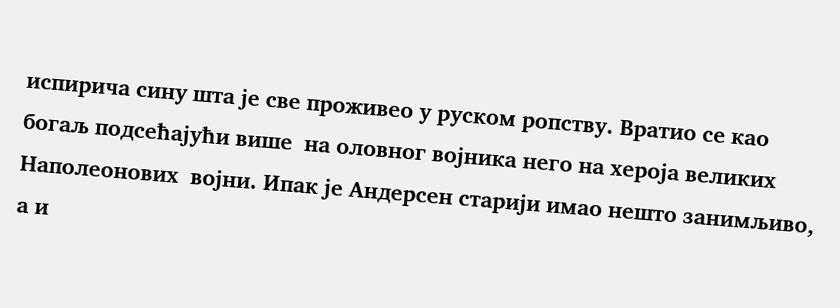испирича сину шта је све проживео у руском ропству. Вратио се као богаљ подсећајући више  на оловног војника него на хероја великих Наполеонових  војни. Ипак је Андерсен старији имао нешто занимљиво,  а и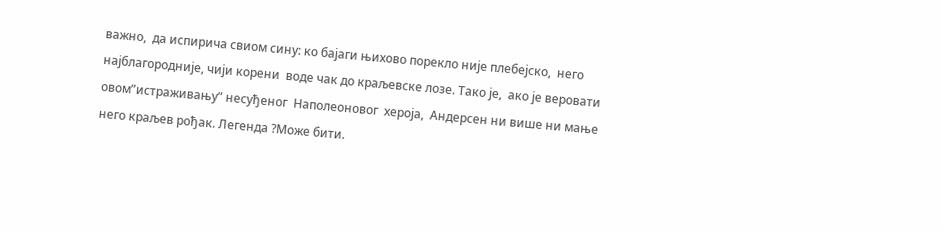важно,  да испирича свиом сину: ко бајаги њихово порекло није плебејско,  него најблагородније, чији корени  воде чак до краљевске лозе. Тако је,  ако је веровати овом”истраживању” несуђеног  Наполеоновог  хероја,  Андерсен ни више ни мање него краљев рођак. Легенда ?Може бити.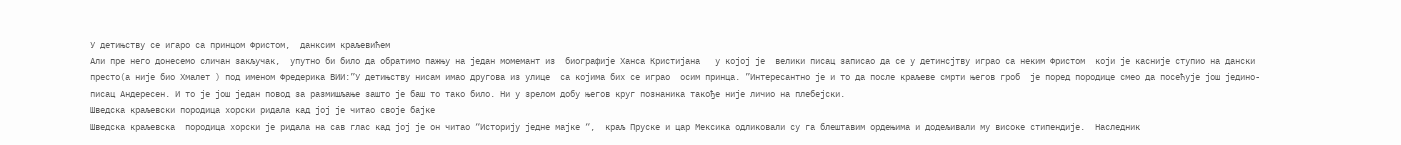У детињству се игаро са принцом Фристом,  данксим краљевићем
Али пре него донесемо сличан закључак,  упутно би било да обратимо пажњу на један момемант из  биографије Ханса Кристијана   у којој је  велики писац записао да се у детинсјтву играо са неким Фристом  који је касније ступио на дански престо(а није био Хмалет ) под именом Фредерика ВИИ:”У детињству нисам имао другова из улице  са којима бих се играо  осим принца. ”Интересантно је и то да после краљеве смрти његов гроб  је поред породице смео да посећује још једино-писац Андересен. И то је још један повод за размишљање зашто је баш то тако било. Ни у зрелом добу његов круг познаника такође није личио на плебејски.
Шведска краљевски породица хорски ридала кад јој је читао своје бајке
Шведска краљевска  породица хорски је ридала на сав глас кад јој је он читао “Историју једне мајке “,  краљ Пруске и цар Мексика одликовали су га блештавим ордењима и додељивали му високе стипендије.  Наследник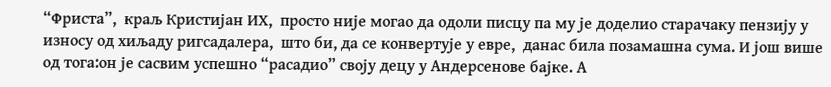“Фриста”,  краљ Кристијан ИX,  просто није могао да одоли писцу па му је доделио старачаку пензију у износу од хиљаду ригсадалера,  што би, да се конвертује у евре,  данас била позамашна сума. И још више од тога:он је сасвим успешно “расадио” своју децу у Андерсенове бајке. А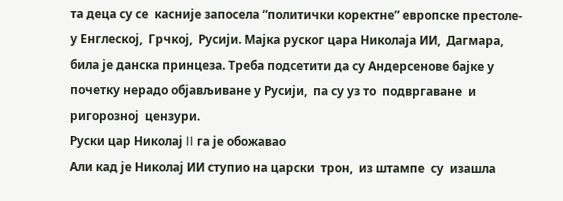та деца су се  касније запосела “политички коректне” европске престоле-у Енглеској,  Грчкој,  Русији. Мајка руског цара Николаја ИИ,  Дагмара,  била је данска принцеза. Треба подсетити да су Андерсенове бајке у почетку нерадо објављиване у Русији,  па су уз то  подвргаване  и ригорозној  цензури.
Руски цар Николај II га је обожавао
Али кад је Николај ИИ ступио на царски  трон,  из штампе  су  изашла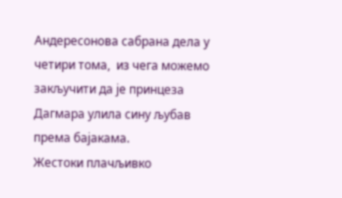Андересонова сабрана дела у четири тома,  из чега можемо закључити да је принцеза Дагмара улила сину љубав према бајакама.
Жестоки плачљивко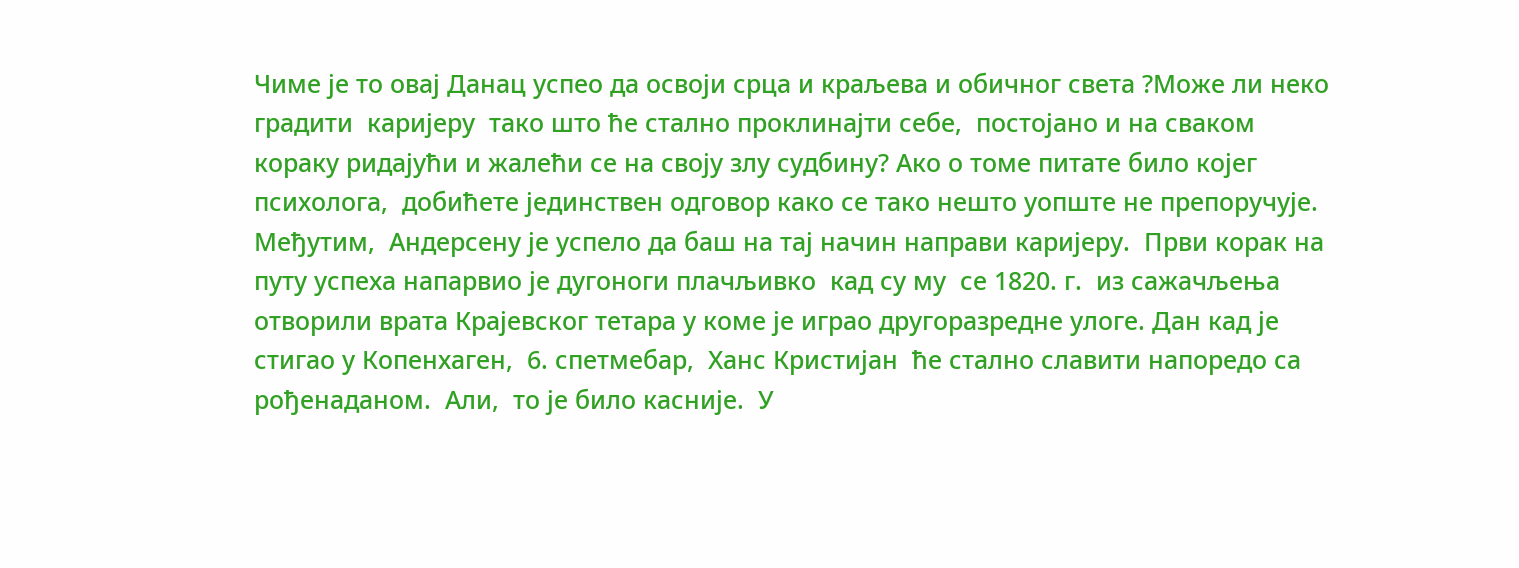Чиме је то овај Данац успео да освоји срца и краљева и обичног света ?Може ли неко градити  каријеру  тако што ће стално проклинајти себе,  постојано и на сваком кораку ридајући и жалећи се на своју злу судбину? Ако о томе питате било којег психолога,  добићете јединствен одговор како се тако нешто уопште не препоручује. Међутим,  Андерсену је успело да баш на тај начин направи каријеру.  Први корак на путу успеха напарвио је дугоноги плачљивко  кад су му  се 1820. г.  из сажачљења  отворили врата Крајевског тетара у коме је играо другоразредне улоге. Дан кад је стигао у Копенхаген,  6. спетмебар,  Ханс Кристијан  ће стално славити напоредо са рођенаданом.  Али,  то је било касније.  У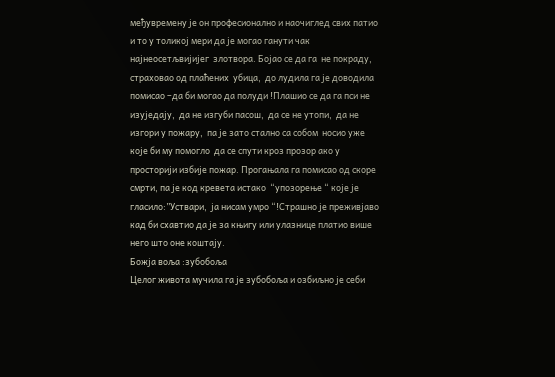међувремену је он професионално и наочиглед свих патио и то у толикој мери да је могао ганути чак  најнеосетљвијијег  злотвора. Бојао се да га  не покраду,  страховао од плаћених  убица,  до лудила га је доводила помисао –да би могао да полуди !Плашио се да га пси не изуједају,  да не изгуби пасош,  да се не утопи,  да не изгори у пожару,  па је зато стално са собом  носио уже које би му помогло  да се спути кроз прозор ако у просторији избије пожар. Прогањала га помисао од скоре смрти, па је код кревета истако  “упозорење “ које је гласило:”Уствари,  ја нисам умро “!Страшно је преживјаво кад би схавтио да је за књигу или улазнице платио више него што оне коштају.
Божја воља :зубобоља
Целог живота мучила га је зубобоља и озбиљно је себи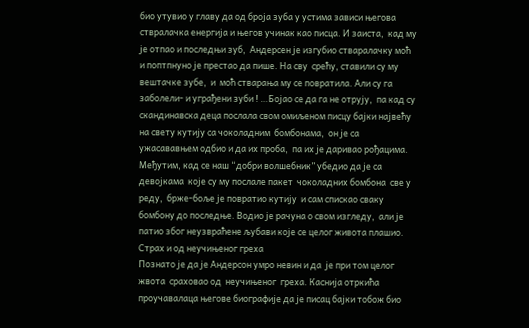био утувио у главу да од броја зуба у устима зависи његова ствралачка енергија и његов учинак као писца. И заиста,  кад му  је отпао и последњи зуб,  Андерсен је изгубио стваралачку моћ  и поптпнуно је престао да пише. На сву  срећу, ставили су му вештачке зубе,  и  моћ стварања му се повратила. Али су га заболели- и уграђени зуби ! …Бојао се да га не отрују,  па кад су скандинавска деца послала свом омиљеном писцу бајки највећу на свету кутију са чоколадним  бомбонама,  он је са ужасававњем одбио и да их проба,  па их је даривао рођацима. Међутим, кад се наш “добри волшебник” убедио да је са девојкама  које су му послале пакет  чоколадних бомбона  све у реду,  брже-боље је повратио кутију  и сам спискао сваку бомбону до последње. Водио је рачуна о свом изгледу,  али је патио због неузвраћене љубави које се целог живота плашио.
Страх и од неучињеног греха
Познато је да је Андерсон умро невин и да  је при том целог жвота  сраховао од  неучињеног  греха. Каснија отркића проучавалаца његове биографије да је писац бајки тобож био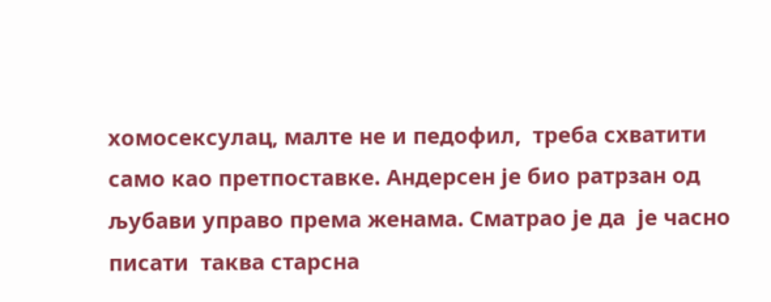хомосексулац, малте не и педофил,  треба схватити само као претпоставке. Андерсен је био ратрзан од љубави управо према женама. Сматрао је да  је часно писати  таква старсна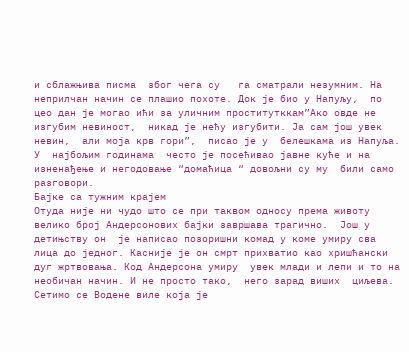и сблажњива писма  због чега су   га сматрали незумним. На неприлчан начин се плашио похоте. Док је био у Напуљу,  по цео дан је могао ићи за уличним проститутккам”Ако овде не изгубим невиност,  никад је нећу изгубити. Ја сам још увек невин,  али моја крв гори”,  писао је у  белешкама из Напуља. У  најбољим годинама  често је посећивао јавне куће и на изненађење и негодовање “домаћица “ довољни су му  били само разговори.
Бајке са тужним крајем
Отуда није ни чудо што се при таквом односу према животу велико број Андерсонових бајки завршава трагично.  Још у детињству он  је написао позоришни комад у коме умиру сва лица до једног. Касније је он смрт прихватио као хришћански дуг жртвовања. Код Андерсона умиру  увек млади и лепи и то на необичан начин. И не просто тако,  него зарад виших  циљева. Сетимо се Водене виле која је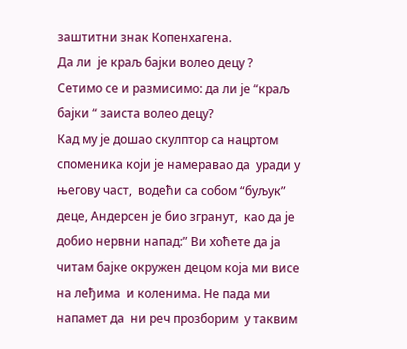заштитни знак Копенхагена.
Да ли  је краљ бајки волео децу ?
Сетимо се и размисимо: да ли је “краљ бајки “ заиста волео децу?
Кад му је дошао скулптор са нацртом споменика који је намеравао да  уради у његову част,  водећи са собом “буљук”  деце, Андерсен је био згранут,  као да је добио нервни напад:” Ви хоћете да ја читам бајке окружен децом која ми висе на леђима  и коленима. Не пада ми напамет да  ни реч прозборим  у таквим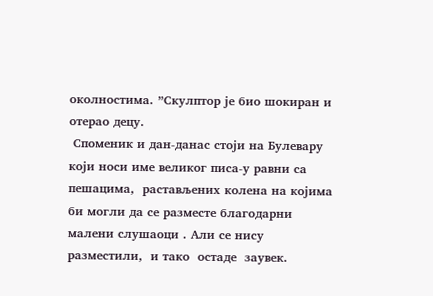околностима. ”Скулптор је био шокиран и отерао децу.
 Споменик и дан-данас стоји на Булевару који носи име великог писа-у равни са пешацима,  растављених колена на којима би могли да се разместе благодарни малени слушаоци . Али се нису разместили,  и тако  остаде  заувек.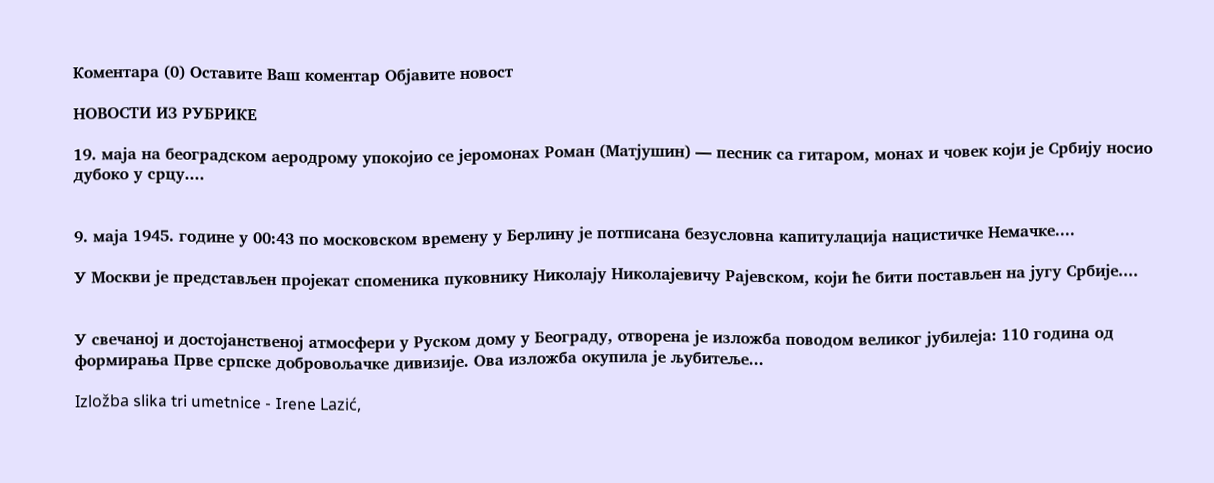Коментара (0) Оставите Ваш коментар Објавите новост

НОВОСТИ ИЗ РУБРИКЕ

19. маја на београдском аеродрому упокојио се јеромонах Роман (Матјушин) — песник са гитаром, монах и човек који је Србију носио дубоко у срцу....


9. маја 1945. године у 00:43 по московском времену у Берлину је потписана безусловна капитулација нацистичке Немачке....

У Москви је представљен пројекат споменика пуковнику Николају Николајевичу Рајевском, који ће бити постављен на југу Србије....


У свечаној и достојанственој атмосфери у Руском дому у Београду, отворена је изложба поводом великог јубилеја: 110 година од формирања Прве српске добровољачке дивизије. Ова изложба окупила је љубитеље...

Izložba slika tri umetnice - Irene Lazić,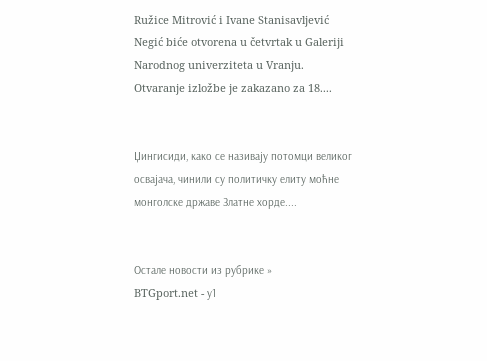Ružice Mitrović i Ivane Stanisavljević Negić biće otvorena u četvrtak u Galeriji Narodnog univerziteta u Vranju. Otvaranje izložbe je zakazano za 18....


Џингисиди, како се називају потомци великог освајача, чинили су политичку елиту моћне монголске државе Златне хорде....


Остале новости из рубрике »
BTGport.net - у1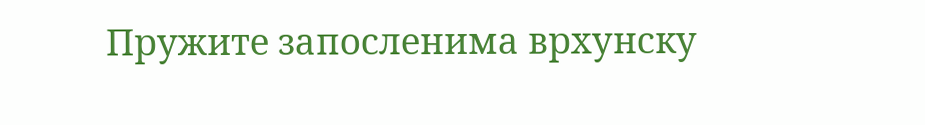Пружите запосленима врхунску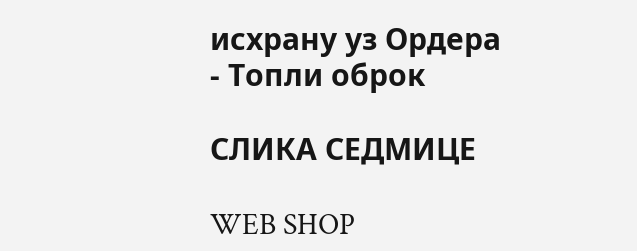исхрану уз Ордера - Топли оброк

СЛИКА СЕДМИЦЕ

WEB SHOP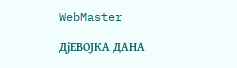WebMaster

ДјЕВОЈКА ДАНА